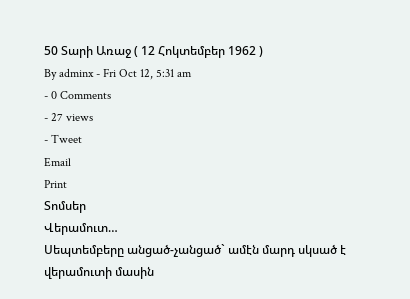50 Տարի Առաջ ( 12 Հոկտեմբեր 1962 )
By adminx - Fri Oct 12, 5:31 am
- 0 Comments
- 27 views
- Tweet
Email
Print
Տոմսեր
Վերամուտ…
Սեպտեմբերը անցած-չանցած` ամէն մարդ սկսած է վերամուտի մասին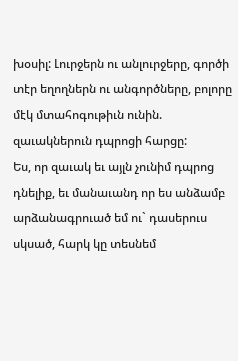խօսիլ: Լուրջերն ու անլուրջերը, գործի տէր եղողներն ու անգործները, բոլորը մէկ մտահոգութիւն ունին. զաւակներուն դպրոցի հարցը:
Ես, որ զաւակ եւ այլն չունիմ դպրոց դնելիք, եւ մանաւանդ որ ես անձամբ արձանագրուած եմ ու` դասերուս սկսած, հարկ կը տեսնեմ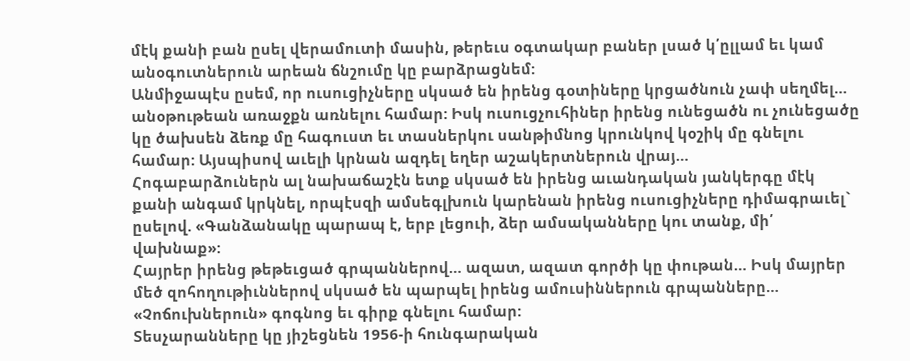մէկ քանի բան ըսել վերամուտի մասին, թերեւս օգտակար բաներ լսած կ՛ըլլամ եւ կամ անօգուտներուն արեան ճնշումը կը բարձրացնեմ:
Անմիջապէս ըսեմ, որ ուսուցիչները սկսած են իրենց գօտիները կրցածնուն չափ սեղմել… անօթութեան առաջքն առնելու համար: Իսկ ուսուցչուհիներ իրենց ունեցածն ու չունեցածը կը ծախսեն ձեռք մը հագուստ եւ տասներկու սանթիմնոց կրունկով կօշիկ մը գնելու համար: Այսպիսով աւելի կրնան ազդել եղեր աշակերտներուն վրայ…
Հոգաբարձուներն ալ նախաճաշէն ետք սկսած են իրենց աւանդական յանկերգը մէկ քանի անգամ կրկնել, որպէսզի ամսեգլխուն կարենան իրենց ուսուցիչները դիմագրաւել` ըսելով. «Գանձանակը պարապ է, երբ լեցուի, ձեր ամսականները կու տանք, մի՛ վախնաք»:
Հայրեր իրենց թեթեւցած գրպաններով… ազատ, ազատ գործի կը փութան… Իսկ մայրեր մեծ զոհողութիւններով սկսած են պարպել իրենց ամուսիններուն գրպանները… «Չոճուխներուն» գոգնոց եւ գիրք գնելու համար:
Տեսչարանները կը յիշեցնեն 1956-ի հունգարական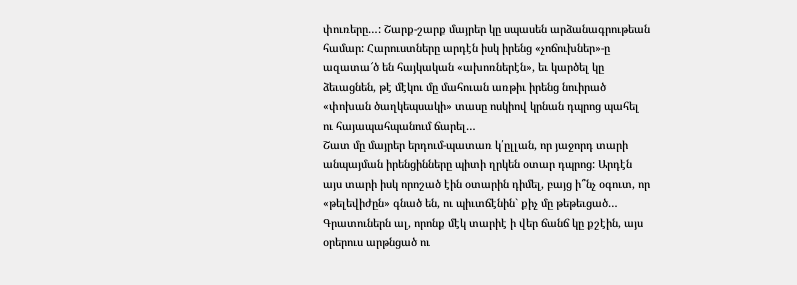փուռերը…: Շարք-շարք մայրեր կը սպասեն արձանագրութեան համար: Հարուստները արդէն իսկ իրենց «չոճուխներ»-ը ազատա՜ծ են հայկական «ախոռներէն», եւ կարծել կը ձեւացնեն, թէ մէկու մը մահուան առթիւ իրենց նուիրած «փոխան ծաղկեպսակի» տասը ոսկիով կրնան դպրոց պահել ու հայապահպանում ճարել…
Շատ մը մայրեր երդում-պատառ կ՛ըլլան, որ յաջորդ տարի անպայման իրենցինները պիտի ղրկեն օտար դպրոց: Արդէն այս տարի իսկ որոշած էին օտարին դիմել, բայց ի՞նչ օգուտ, որ «թելեվիժըն» գնած են, ու պիւտճէնին` քիչ մը թեթեւցած…
Գրատուներն ալ, որոնք մէկ տարիէ ի վեր ճանճ կը քշէին, այս օրերուս արթնցած ու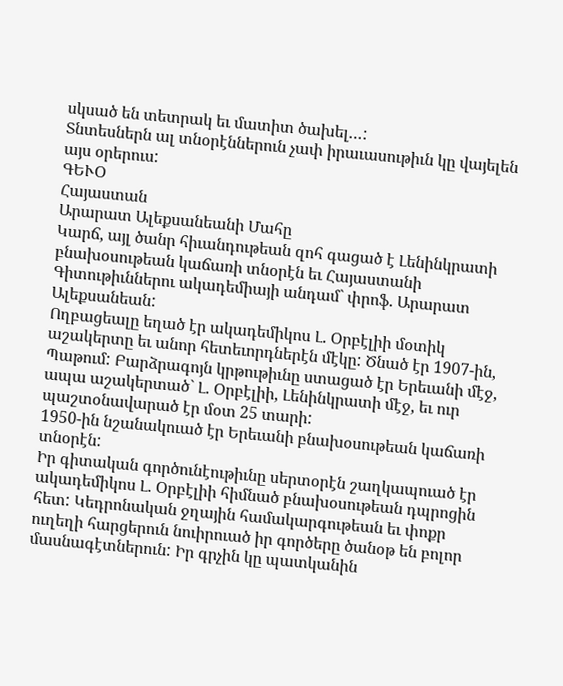սկսած են տետրակ եւ մատիտ ծախել…:
Տնտեսներն ալ տնօրէններուն չափ իրաւասութիւն կը վայելեն այս օրերուս:
ԳԵՒՕ
Հայաստան
Արարատ Ալեքսանեանի Մահը
Կարճ, այլ ծանր հիւանդութեան զոհ գացած է Լենինկրատի բնախօսութեան կաճառի տնօրէն եւ Հայաստանի Գիտութիւններու ակադեմիայի անդամ` փրոֆ. Արարատ Ալեքսանեան:
Ողբացեալը եղած էր ակադեմիկոս Լ. Օրբէլիի մօտիկ աշակերտը եւ անոր հետեւորդներէն մէկը: Ծնած էր 1907-ին, Պաթում: Բարձրագոյն կրթութիւնը ստացած էր Երեւանի մէջ, ապա աշակերտած` Լ. Օրբէլիի, Լենինկրատի մէջ, եւ ուր պաշտօնավարած էր մօտ 25 տարի:
1950-ին նշանակուած էր Երեւանի բնախօսութեան կաճառի տնօրէն:
Իր գիտական գործունէութիւնը սերտօրէն շաղկապուած էր ակադեմիկոս Լ. Օրբէլիի հիմնած բնախօսութեան դպրոցին հետ: Կեդրոնական ջղային համակարգութեան եւ փոքր ուղեղի հարցերուն նուիրուած իր գործերը ծանօթ են բոլոր մասնագէտներուն: Իր գրչին կը պատկանին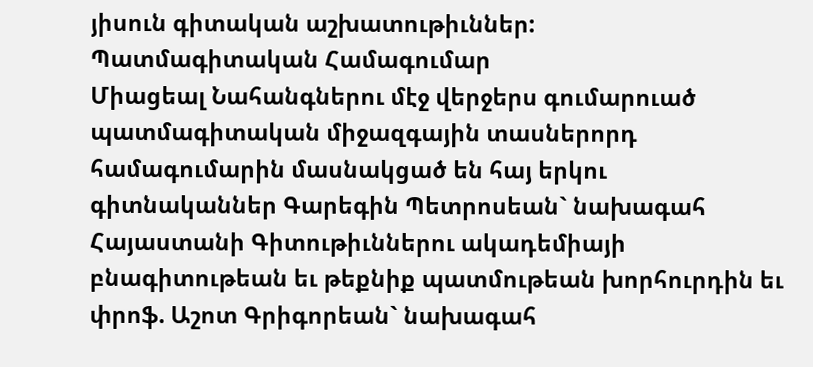յիսուն գիտական աշխատութիւններ:
Պատմագիտական Համագումար
Միացեալ Նահանգներու մէջ վերջերս գումարուած պատմագիտական միջազգային տասներորդ համագումարին մասնակցած են հայ երկու գիտնականներ Գարեգին Պետրոսեան` նախագահ Հայաստանի Գիտութիւններու ակադեմիայի բնագիտութեան եւ թեքնիք պատմութեան խորհուրդին եւ փրոֆ. Աշոտ Գրիգորեան` նախագահ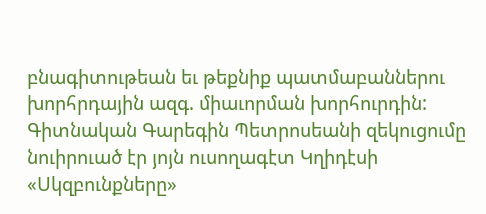բնագիտութեան եւ թեքնիք պատմաբաններու խորհրդային ազգ. միաւորման խորհուրդին:
Գիտնական Գարեգին Պետրոսեանի զեկուցումը նուիրուած էր յոյն ուսողագէտ Կղիդէսի «Սկզբունքները»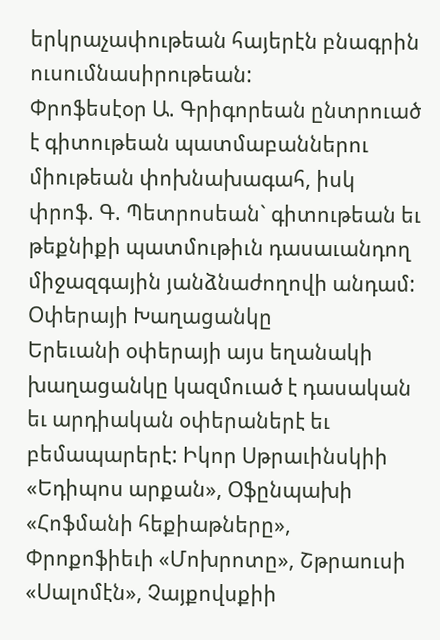երկրաչափութեան հայերէն բնագրին ուսումնասիրութեան:
Փրոֆեսէօր Ա. Գրիգորեան ընտրուած է գիտութեան պատմաբաններու միութեան փոխնախագահ, իսկ փրոֆ. Գ. Պետրոսեան` գիտութեան եւ թեքնիքի պատմութիւն դասաւանդող միջազգային յանձնաժողովի անդամ:
Օփերայի Խաղացանկը
Երեւանի օփերայի այս եղանակի խաղացանկը կազմուած է դասական եւ արդիական օփերաներէ եւ բեմապարերէ: Իկոր Սթրաւինսկիի «Եդիպոս արքան», Օֆընպախի «Հոֆմանի հեքիաթները», Փրոքոֆիեւի «Մոխրոտը», Շթրաուսի «Սալոմէն», Չայքովսքիի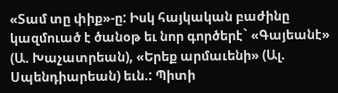«Տամ տը փիք»-ը: Իսկ հայկական բաժինը կազմուած է ծանօթ եւ նոր գործերէ` «Գայեանէ» (Ա. Խաչատրեան), «Երեք արմաւենի» (Ալ. Սպենդիարեան) եւն.: Պիտի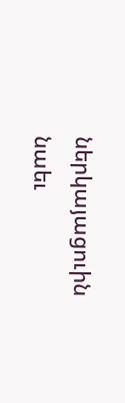ներկայացուին նաեւ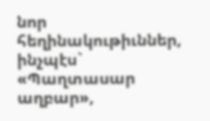նոր հեղինակութիւններ, ինչպէս` «Պաղտասար աղբար»,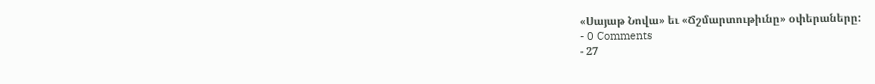«Սայաթ Նովա» եւ «Ճշմարտութիւնը» օփերաները:
- 0 Comments
- 27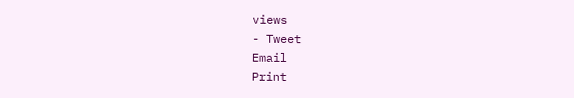views
- Tweet
Email
Print